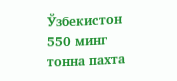Ўзбекистон 550 минг тонна пахта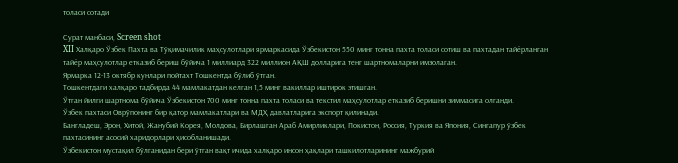толаси сотади

Сурат манбаси, Screen shot
XII Халқаро Ўзбек Пахта ва Тўқимачилик маҳсулотлари ярмаркасида Ўзбекистон 550 минг тонна пахта толаси сотиш ва пахтадан тайёрланган тайёр маҳсулотлар етказиб бериш бўйича 1 миллиард 322 миллион АҚШ долларига тенг шартномаларни имзолаган.
Ярмарка 12-13 октябр кунлари пойтахт Тошкентда бўлиб ўтган.
Тошкентдаги халқаро тадбирда 44 мамлакатдан келган 1,5 минг вакиллар иштирок этишган.
Ўтган йилги шартнома бўйича Ўзбекистон 700 минг тонна пахта толаси ва текстил маҳсулотлар етказиб беришни зиммасига олганди.
Ўзбек пахтаси Оврўпонинг бир қатор мамлакатлари ва МДҲ давлатларига экспорт қилинади.
Бангладеш, Эрон, Хитой, Жанубий Корея, Молдова, Бирлашган Араб Амирликлари, Покистон, Россия, Туркия ва Япония, Сингапур ўзбек пахтасининг асосий харидорлари ҳисобланишади.
Ўзбекистон мустақил бўлганидан бери ўтган вақт ичида халқаро инсон ҳақлари ташкилотларининг мажбурий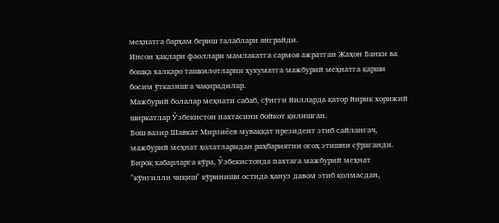меҳнатга барҳам бериш талаблари янграйди.
Инсон ҳақлари фаоллари мамлакатга сармоя ажратган Жаҳон Банки ва бошқа халқаро ташкилотларни ҳукуматга мажбурий меҳнатга қарши босим ўтказишга чақирадилар.
Мажбурий болалар меҳнати сабаб, сўнгги йилларда қатор йирик хорижий ширкатлар Ўзбекистон пахтасини бойкот қилишган.
Бош вазир Шавкат Мирзиёев муваққат президент этиб сайлангач, мажбурий меҳнат ҳолатларидан раҳбариятни огоҳ этишни сўраганди.
Бироқ хабарларга кўра, Ўзбекистонда пахтага мажбурий меҳнат "кўнгилли чиқиш" кўриниши остида ҳануз давом этиб қолмасдан,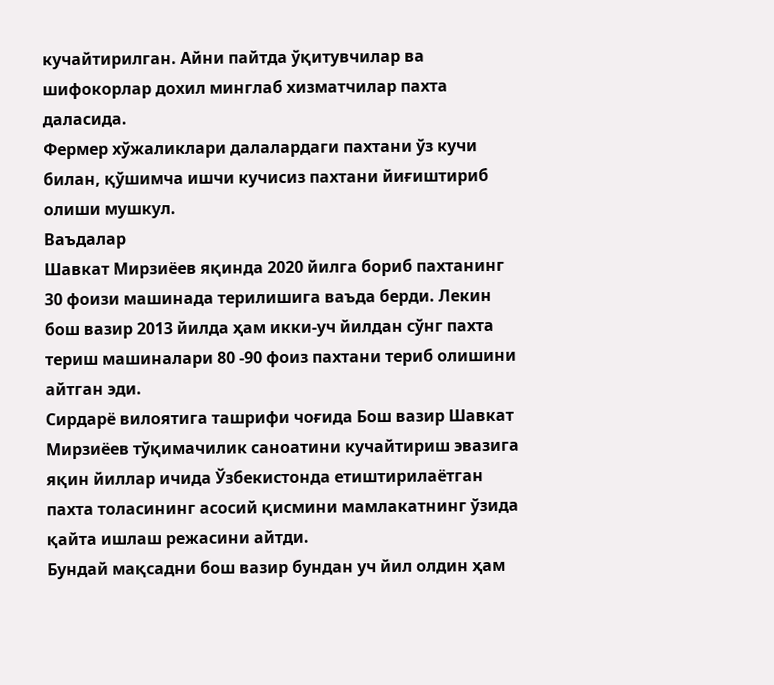кучайтирилган. Айни пайтда ўқитувчилар ва шифокорлар дохил минглаб хизматчилар пахта даласида.
Фермер хўжаликлари далалардаги пахтани ўз кучи билан, қўшимча ишчи кучисиз пахтани йиғиштириб олиши мушкул.
Ваъдалар
Шавкат Мирзиёев яқинда 2020 йилга бориб пахтанинг 30 фоизи машинада терилишига ваъда берди. Лекин бош вазир 2013 йилда ҳам икки-уч йилдан сўнг пахта териш машиналари 80 -90 фоиз пахтани териб олишини айтган эди.
Сирдарё вилоятига ташрифи чоғида Бош вазир Шавкат Мирзиёев тўқимачилик саноатини кучайтириш эвазига яқин йиллар ичида Ўзбекистонда етиштирилаётган пахта толасининг асосий қисмини мамлакатнинг ўзида қайта ишлаш режасини айтди.
Бундай мақсадни бош вазир бундан уч йил олдин ҳам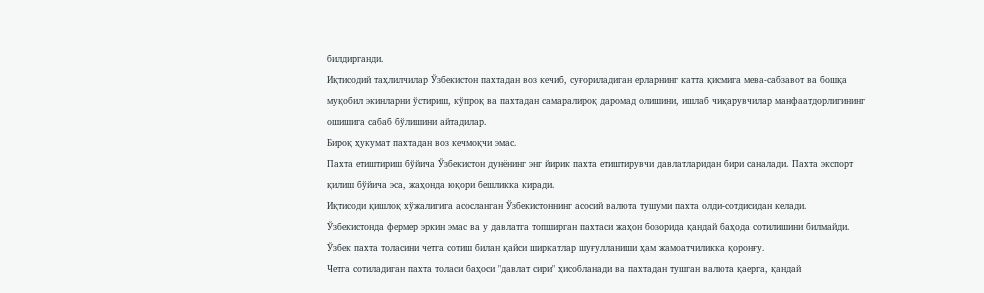билдирганди.
Иқтисодий таҳлилчилар Ўзбекистон пахтадан воз кечиб, суғориладиган ерларнинг катта қисмига мева-сабзавот ва бошқа муқобил экинларни ўстириш, кўпроқ ва пахтадан самаралироқ даромад олишини, ишлаб чиқарувчилар манфаатдорлигининг ошишига сабаб бўлишини айтадилар.
Бироқ ҳукумат пахтадан воз кечмоқчи эмас.
Пахта етиштириш бўйича Ўзбекистон дунёнинг энг йирик пахта етиштирувчи давлатларидан бири саналади. Пахта экспорт қилиш бўйича эса, жаҳонда юқори бешликка киради.
Иқтисоди қишлоқ хўжалигига асосланган Ўзбекистоннинг асосий валюта тушуми пахта олди-сотдисидан келади.
Ўзбекистонда фермер эркин эмас ва у давлатга топширган пахтаси жаҳон бозорида қандай баҳода сотилишини билмайди.
Ўзбек пахта толасини четга сотиш билан қайси ширкатлар шуғулланиши ҳам жамоатчиликка қоронғу.
Четга сотиладиган пахта толаси баҳоси "давлат сири" ҳисобланади ва пахтадан тушган валюта қаерга, қандай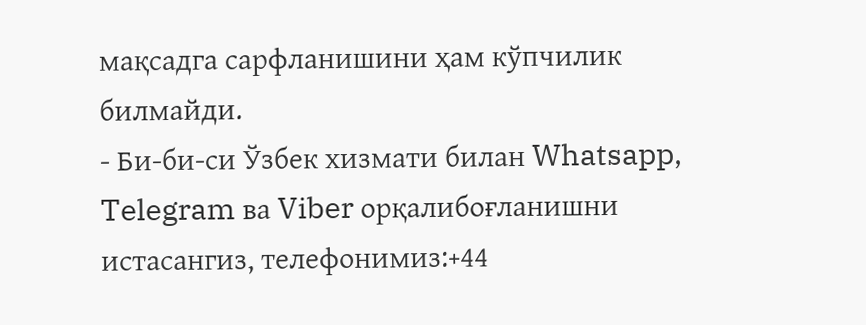мақсадга сарфланишини ҳам кўпчилик билмайди.
- Би-би-си Ўзбек хизмати билан Whatsapp, Telegram ва Viber орқалибоғланишни истасангиз, телефонимиз:+44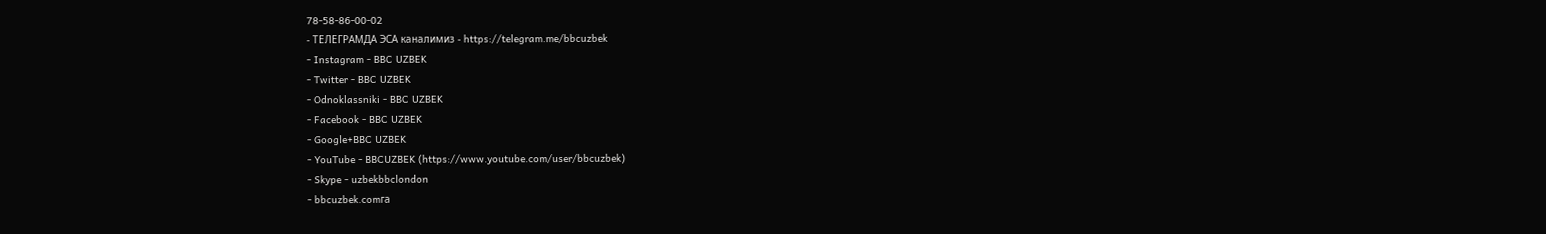78-58-86-00-02
- ТЕЛЕГРАМДА ЭСА каналимиз - https://telegram.me/bbcuzbek
- Instagram - BBC UZBEK
- Twitter - BBC UZBEK
- Odnoklassniki - BBC UZBEK
- Facebook - BBC UZBEK
- Google+BBC UZBEK
- YouTube - BBCUZBEK (https://www.youtube.com/user/bbcuzbek)
- Skype - uzbekbbclondon
- bbcuzbek.comга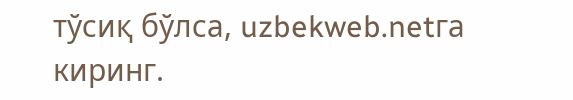тўсиқ бўлса, uzbekweb.netга киринг.